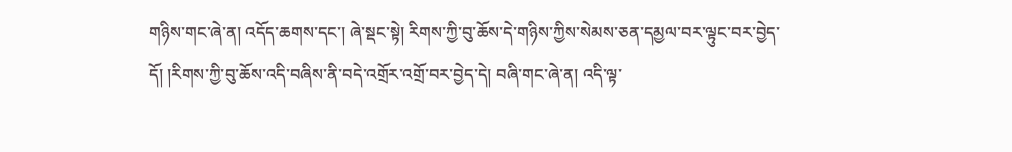གཉིས་གང་ཞེ་ན། འདོད་ཆགས་དང་། ཞེ་སྡང་སྟེ། རིགས་ཀྱི་བུ་ཆོས་དེ་གཉིས་ཀྱིས་སེམས་ཅན་དམྱལ་བར་ལྟུང་བར་བྱེད་དོ། །རིགས་ཀྱི་བུ་ཆོས་འདི་བཞིས་ནི་བདེ་འགྲོར་འགྲོ་བར་བྱེད་དེ། བཞི་གང་ཞེ་ན། འདི་ལྟ་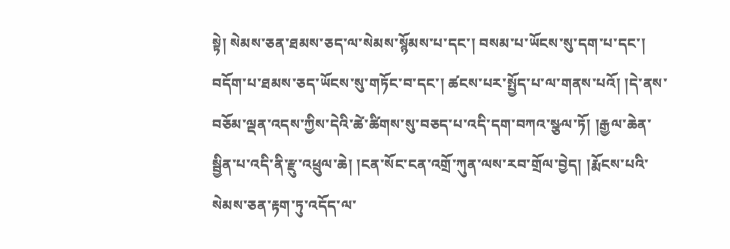སྟེ། སེམས་ཅན་ཐམས་ཅད་ལ་སེམས་སྙོམས་པ་དང་། བསམ་པ་ཡོངས་སུ་དག་པ་དང་། བདོག་པ་ཐམས་ཅད་ཡོངས་སུ་གཏོང་བ་དང་། ཚངས་པར་སྤྱོད་པ་ལ་གནས་པའོ། །དེ་ནས་བཅོམ་ལྡན་འདས་ཀྱིས་དེའི་ཚེ་ཚིགས་སུ་བཅད་པ་འདི་དག་བཀའ་སྩལ་ཏོ། །རྒྱལ་ཆེན་སྦྱིན་པ་འདི་ནི་རྫུ་འཕྲུལ་ཆེ། །ངན་སོང་ངན་འགྲོ་ཀུན་ལས་རབ་གྲོལ་བྱེད། །རྨོངས་པའི་སེམས་ཅན་རྟག་ཏུ་འདོད་ལ་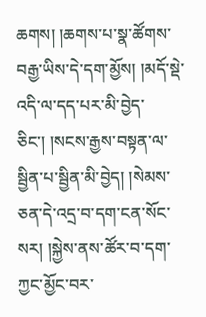ཆགས། །ཆགས་པ་སྣ་ཚོགས་བརྒྱ་ཡིས་དེ་དག་མྱོས། །མདོ་སྡེ་འདི་ལ་དད་པར་མི་བྱེད་ཅིང་། །སངས་རྒྱས་བསྟན་ལ་སྦྱིན་པ་སྦྱིན་མི་བྱེད། །སེམས་ཅན་དེ་འདྲ་བ་དག་ངན་སོང་སར། །སྐྱེས་ནས་ཚོར་བ་དག་ཀྱང་མྱོང་བར་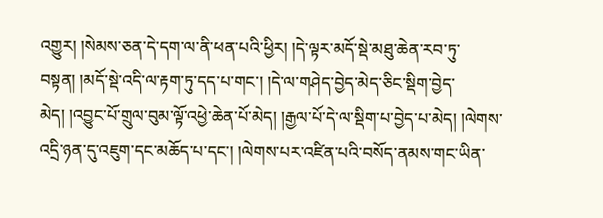འགྱུར། །སེམས་ཅན་དེ་དག་ལ་ནི་ཕན་པའི་ཕྱིར། །དེ་ལྟར་མདོ་སྡེ་མཐུ་ཆེན་རབ་ཏུ་བསྟན། །མདོ་སྡེ་འདི་ལ་རྟག་ཏུ་དད་པ་གང་། །དེ་ལ་གཤེད་བྱེད་མེད་ཅིང་སྡིག་བྱེད་མེད། །འབྱུང་པོ་གྲུལ་བུམ་ལྟོ་འཕྱེ་ཆེན་པོ་མེད། །རྒྱལ་པོ་དེ་ལ་སྡིག་པ་བྱེད་པ་མེད། །ལེགས་འདྲི་ཉན་དུ་འཇུག་དང་མཆོད་པ་དང་། །ལེགས་པར་འཛིན་པའི་བསོད་ནམས་གང་ཡིན་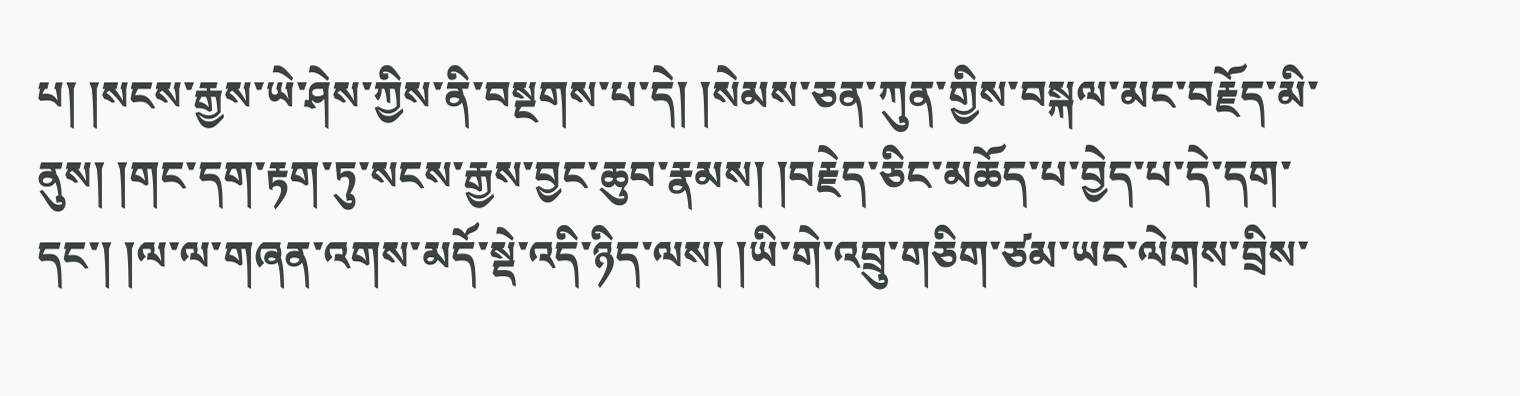པ། །སངས་རྒྱས་ཡེ་ཤེས་ཀྱིས་ནི་བསྔགས་པ་དེ། །སེམས་ཅན་ཀུན་གྱིས་བསྐལ་མང་བརྗོད་མི་ནུས། །གང་དག་རྟག་ཏུ་སངས་རྒྱས་བྱང་ཆུབ་རྣམས། །བརྗེད་ཅིང་མཆོད་པ་བྱེད་པ་དེ་དག་དང་། །ལ་ལ་གཞན་འགས་མདོ་སྡེ་འདི་ཉིད་ལས། །ཡི་གེ་འབྲུ་གཅིག་ཙམ་ཡང་ལེགས་བྲིས་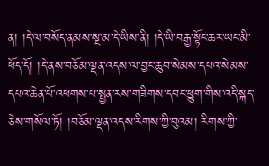ན། །དེ་ལ་བསོད་ནམས་སྔ་མ་དེ་ཡིས་ནི། །དེ་ཡི་བརྒྱ་སྟོང་ཆར་ཡང་མི་ཕོད་དོ། །དེ་ནས་བཅོམ་ལྡན་འདས་ལ་བྱང་ཆུབ་སེམས་དཔའ་སེམས་དཔའ་ཆེན་པོ་འཕགས་པ་སྤྱན་རས་གཟིགས་དབང་ཕྱུག་གིས་འདི་སྐད་ཅེས་གསོལ་ཏོ། །བཅོམ་ལྡན་འདས་རིགས་ཀྱི་བུའམ། རིགས་ཀྱི་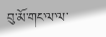བུ་མོ་གང་ལ་ལ་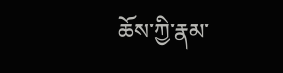ཆོས་ཀྱི་རྣམ་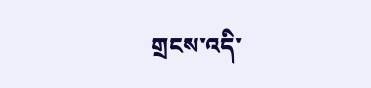གྲངས་འདི་